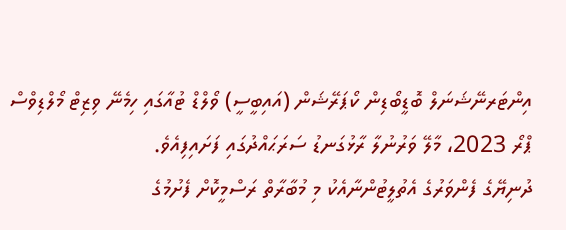އިންޓަރނޭޝަނަލް ބޮޑީބޯޑިން ކޯޕަރޭޝަން (އައިބީސީ) ވޯލްޑް ޓުއާގައި ހިމެނޭ ވިޒިޓް މޯލްޑިވްސް ޕްރޯ 2023، މާލޭ ވަރުނުލާ ރާޅުގަނޑު ސަރަޙައްދުގައި ފަށައިފިއެވެ.
ދުނިޔޭގެ ފެންވަރުގެ އެތުލީޓުންނާއެކު މި މުބާރާތް ރަސްމީކޮށް ފެށުމުގެ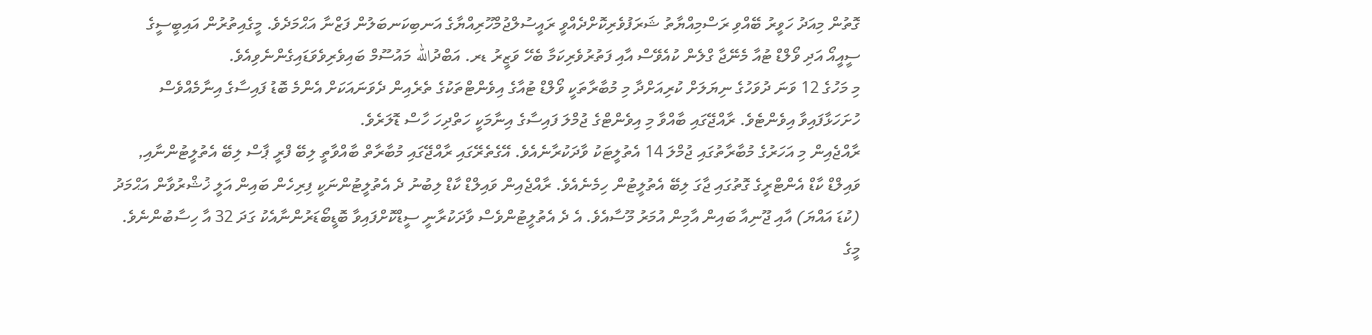ގޮތުން މިއަދު ހަވީރު ބޭއްވި ރަސްމިއްޔާތު ޝަރަފުވެރިކޮށްދެއްވީ ރައީސުލްޖުމްހޫރިއްޔާގެ އަނބިކަނބަލުން ފަޒްނާ އަޙްމަދެވެ. މީގެއިތުރުން އައިބީސީގެ ސީއީއޯ އަދި ވޯލްޑް ޓުއާ މެނޭޖާ ގްލެން ކުއެވޭސް އާއި ފަތުރުވެރިކަމާ ބެހޭ ވަޒީރު ޑރ. އަބްދުالله މައުސޫމް ބައިވެރިވެވަޑައިގެންނެވިއެވެ.
މި މަހުގެ 12 ވަނަ ދުވަހުގެ ނިޔަލަށް ކުރިއަށްދާ މި މުބާރާތަކީ ވޯލްޑް ޓުއާގެ އިވެންޓްތަކުގެ ތެރެއިން ދެވަނައަކަށް އެންމެ ބޮޑު ފައިސާގެ އިނާމެއްވެސް ހުށަހަޅާފައިވާ އިވެންޓެވެ. ރާއްޖޭގައި ބާއްވާ މި އިވެންޓްގެ ޖުމްލަ ފައިސާގެ އިނާމަކީ ހަތްދިހަ ހާސް ޑޮލަރެވެ.
ރާއްޖެއިން މި އަހަރުގެ މުބާރާތުގައި ޖުމްލަ 14 އެތުލީޓަކު ވާދަކުރާނެއެވެ. އޭގެތެރޭގައި ރާއްޖޭގައި މުބާރާތް ބާއްވާތީ ލިބޭ ފްރީ ޕާސް ލިބޭ އެތުލީޓުންނާއި, ވައިލްޑް ކާޑް އެންޓްރީގެ ގޮތުގައި ޖާގަ ލިބޭ އެތުލީޓުން ހިމެނެއެވެ. ރާއްޖެއިން ވައިލްޑް ކާޑް ލިބުނު ދެ އެތުލީޓުންނަކީ ފިރިހެން ބައިން އަލީ ޚުޝްރުވާން އަޙްމަދު (ކުޑަ އައްޔަ) އާއި ޖޫނިއާ ބައިން އާމިން އުމަރު މޫސާއެވެ. އެ ދެ އެތުލީޓުންވެސް ވާދަކުރާނީ ސީޑްކޮށްފައިވާ ބޮޑީބޯޑަރުންނާއެކު ގަދަ 32 އާ ހިސާބުންނެވެ. މީގެ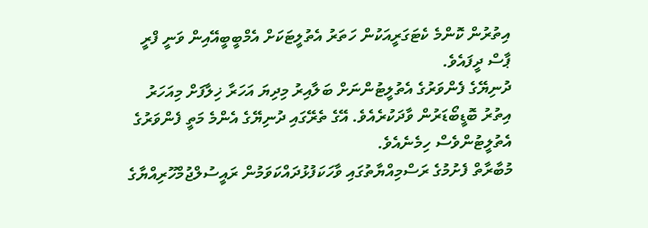އިތުރުން ކޮންމެ ކެޓަގަރީއަކުން ހަތަރު އެތުލީޓަކަށް އެމްބީބީއޭއިން ވަނީ ފްރީ ޕާސް ދީފައެވެ.
ދުނިޔޭގެ ފެންވަރުގެ އެތުލީޓުންނަށް ބަލާއިރު މިދިޔަ އަހަރާ ޚިލާފަށް މިއަހަރު އިތުރު ބޮޑީބޯޑަރުން ވާދަކުރެއެވެ. އޭގެ ތެރޭގައި ދުނިޔޭގެ އެންމެ މަތީ ފެންވަރުގެ އެތުލީޓުންވެސް ހިމެނެއެވެ.
މުބާރާތް ފެށުމުގެ ރަސްމިއްޔާތުގައި ވާހަކަފުޅުދައްކަވަމުން ރައީސުލްޖުމްހޫރިއްޔާގެ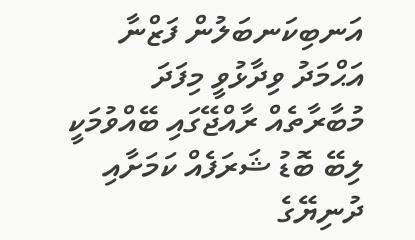އަނބިކަނބަލުން ފަޒްނާ އަޙްމަދު ވިދާޅުވީ މިފަދަ މުބާރާތެއް ރާއްޖޭގައި ބޭއްވުމަކީ ލިބޭ ބޮޑު ޝަރަފެއް ކަމަށާއި ދުނިޔޭގެ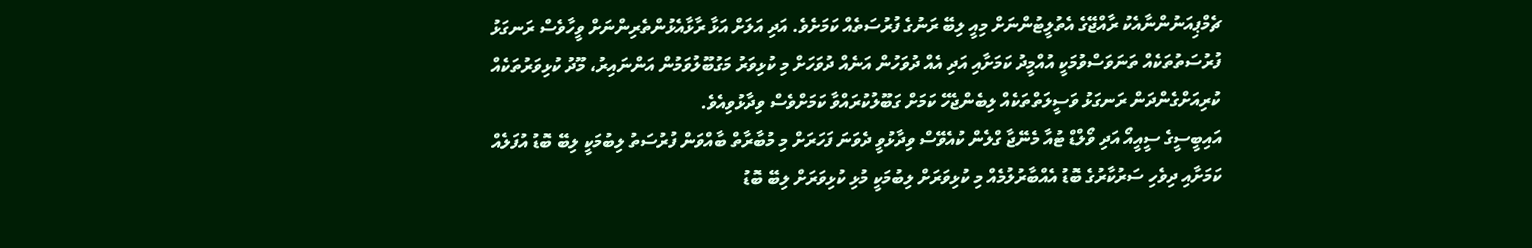ޗެމްޕިއަނުންނާއެކު ރާއްޖޭގެ އެތުލީޓުންނަށް މިއީ ލިބޭ ރަނުގެ ފުރުސަތެއް ކަމަށެވެ. އަދި އަލަށް އަޅާ ރާޅާއެޅުންތެރިންނަށް ވީހާވެސް ރަނގަޅު ފުރުސަތުތަކެއް ތަނަވަސްވުމަކީ އުއްމީދު ކަމަށާއި އަދި އެއް ދުވަހުން އަނެއް ދުވަހަށް މި ކުޅިވަރު މަގުބޫލުވަމުން އަންނައިރު، މޫދު ކުޅިވަރުތަކެއް ކުރިއަށްގެންދަން ރަނގަޅު ވަސީލަތްތަކެއް ލިބެންޖެހޭ ކަމަށް ގަބޫލުކުރައްވާ ކަމަށްވެސް ވިދާޅުވިއެވެ.
އައިބީސީގެ ސީއީއޯ އަދި ވޯލްޑް ޓުއާ މެނޭޖާ ގްލެން ކުއެވޭސް ވިދާޅުވީ ދެވަނަ ފަހަރަށް މި މުބާރާތް ބާއްވަން ފުރުސަތު ލިބުމަކީ ލިބޭ ބޮޑު އުފަލެއް ކަމަށާއި ދިވެހި ސަރުކާރުގެ ބޮޑު އެއްބާރުލުމެއް މި ކުޅިވަރަށް ލިބުމަކީ މުޅި ކުޅިވަރަށް ލިބޭ ބޮޑު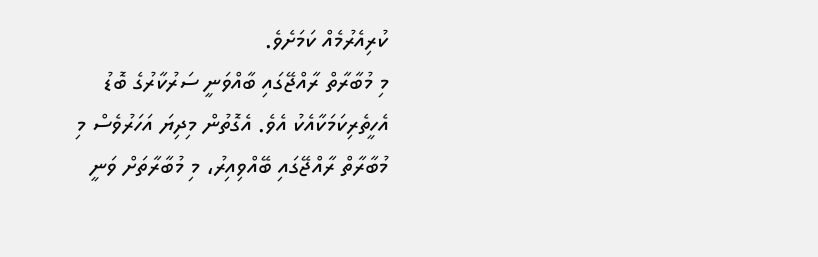ކުރިއެރުމެއް ކަމަށެވެ.
މި މުބާރާތް ރާއްޖޭގައި ބާއްވަނީ ސަރުކާރުގެ ބޮޑު އެހީތެރިކަމަކާއެކު އެވެ. އެގޮތުން މިދިޔަ އަހަރުވެސް މި މުބާރާތް ރާއްޖޭގައި ބޭއްވިއިރު، މި މުބާރާތަށް ވަނީ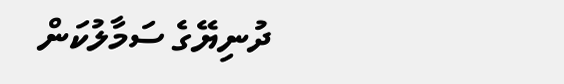ދުނިޔޭގެ ސަމާލުކަން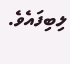ލިބިފައެވެ.